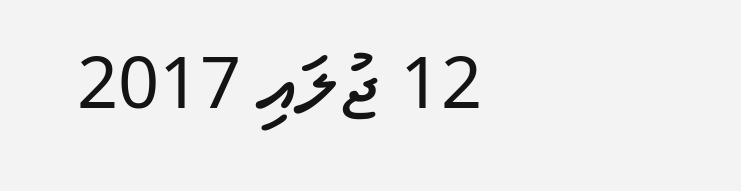12 ޖުލައި 2017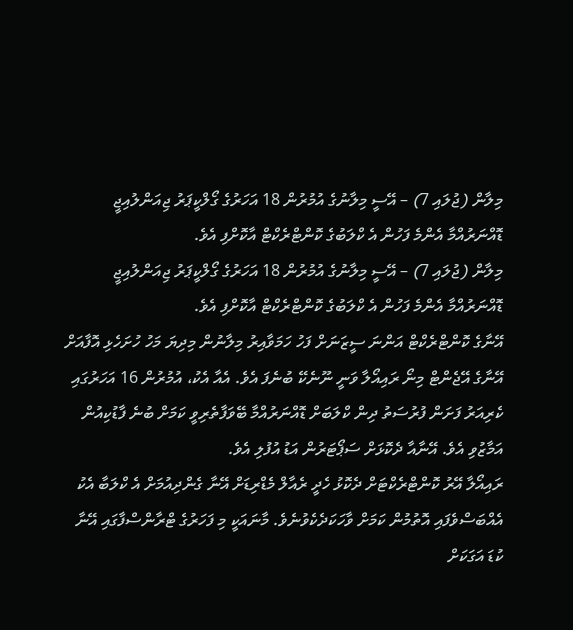މިލާން (ޖުލައި 7) – އޭސީ މިލާނުގެ އުމުރުން 18 އަހަރުގެ ގޯލްކީޕަރު ޖިއަންލުއިޖީ ޑޮއްނަރުއްމާ އެންމެ ފަހުން އެ ކްލަބުގެ ކޮންޓްރެކްޓް އާކޮށްފި އެވެ.
މިލާން (ޖުލައި 7) – އޭސީ މިލާނުގެ އުމުރުން 18 އަހަރުގެ ގޯލްކީޕަރު ޖިއަންލުއިޖީ ޑޮއްނަރުއްމާ އެންމެ ފަހުން އެ ކްލަބުގެ ކޮންޓްރެކްޓް އާކޮށްފި އެވެ.
އޭނާގެ ކޮންޓްރެކްޓް އަންނަ ސީޒަނަށް ފަހު ހަމަވާއިރު މިލާނުން މިދިޔަ މަހު ހުށަހެޅި އޮފާއަށް އޭނާގެ އޭޖެންޓް މިނޯ ރައިއޯލާ ވަނީ ނޫނެކޭ ބުނެފަ އެވެ. އެއާ އެކު، އުމުރުން 16 އަހަރުގައި ކެރިއަރު ފަށަން ފުރުސަތު ދިން ކްލަބަށް ޑޮއްނަރުއްމާ ބޭވަފާތެރިވީ ކަމަށް ބުނެ ފާޑުކިއުން އަމާޒުވި އެވެ. އޭނާއާ ދެކޮޅަށް ސަޕޯޓަރުން އަޑު އުފުލި އެވެ.
ރައިއޯލާ އޭރު ކޮންޓްރެކްޓަށް ދެކޮޅު ހެދީ ރެއާލް މެޑްރިޑަށް އޭނާ ގެންދިއުމަށް އެ ކްލަބާ އެކު އެއްބަސްވެފައި އޮތުމުން ކަމަށް ވާހަކަދެކެވުނެވެ. މާނައަކީ މި ފަހަރުގެ ޓްރާންސްފާގައި އޭނާ ކުޑަ އަގަކަށް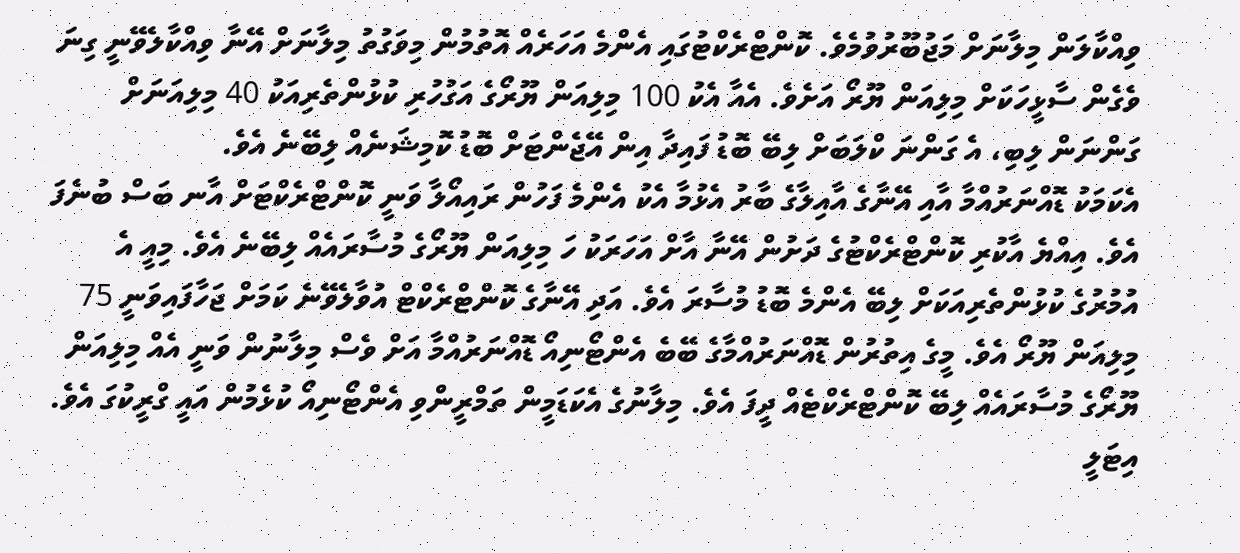ވިއްކާލަން މިލާނަށް މަޖުބޫރުވުމެވެ. ކޮންޓްރެކްޓުގައި އެންމެ އަހަރެއް އޮތުމުން މިވަގުތު މިލާނަށް އޭނާ ވިއްކާލެވޭނީ ގިނަ ވެގެން ސާޅީހަކަށް މިލިއަން ޔޫރޯ އަށެވެ. އެއާ އެކު 100 މިލިއަން ޔޫރޯގެ އަގުހުރި ކުޅުންތެރިއަކު 40 މިލިއަނަށް ގަންނަން ލިބި، އެ ގަންނަ ކްލަބަށް ލިބޭ ބޮޑު ފައިދާ އިން އޭޖެންޓަށް ބޮޑު ކޮމިޝަނެއް ލިބޭނެ އެވެ.
އެކަމަކު ޑޮއްނަރުއްމާ އާއި އޭނާގެ އާއިލާގެ ބާރު އެޅުމާ އެކު އެންމެ ފަހުން ރައިއޯލާ ވަނީ ކޮންޓްރެކްޓަށް އާނ ބަސް ބުނެފަ އެވެ. އިއްޔެ އާކުރި ކޮންޓްރެކްޓުގެ ދަށުން އޭނާ އާށް އަހަރަކު ހަ މިލިއަން ޔޫރޯގެ މުސާރައެއް ލިބޭނެ އެވެ. މިއީ އެ އުމުރުގެ ކުޅުންތެރިއަކަށް ލިބޭ އެންމެ ބޮޑު މުސާރަ އެވެ. އަދި އޭނާގެ ކޮންޓްރެކްޓް އުވާލެވޭނެ ކަމަށް ޖަހާފައިވަނީ 75 މިލިއަން ޔޫރޯ އެވެ. މީގެ އިތުރުން ޑޮއްނަރުއްމާގެ ބޭބެ އެންޓޯނިއޯ ޑޮއްނަރުއްމާ އަށް ވެސް މިލާނުން ވަނީ އެއް މިލިއަން ޔޫރޯގެ މުސާރައެއް ލިބޭ ކޮންޓްރެކްޓެއް ދީފަ އެވެ. މިލާނުގެ އެކަޑަމީން ތަމްރީންވި އެންޓޯނިއޯ ކުޅެމުން އައީ ގްރީކުގަ އެވެ.
އިޓަލީ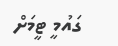ގައުމީ ޓީމަށް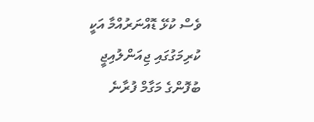ވެސް ކުޅޭ ޑޮއްނަރުއްމާ އަކީ ކުރިމަގުގައި ޖިއަންލުއިޖީ ބުފޮންގެ މަގާމް ފުރާނެ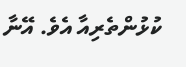ކުޅުންތެރިއާ އެވެ. އޭނާ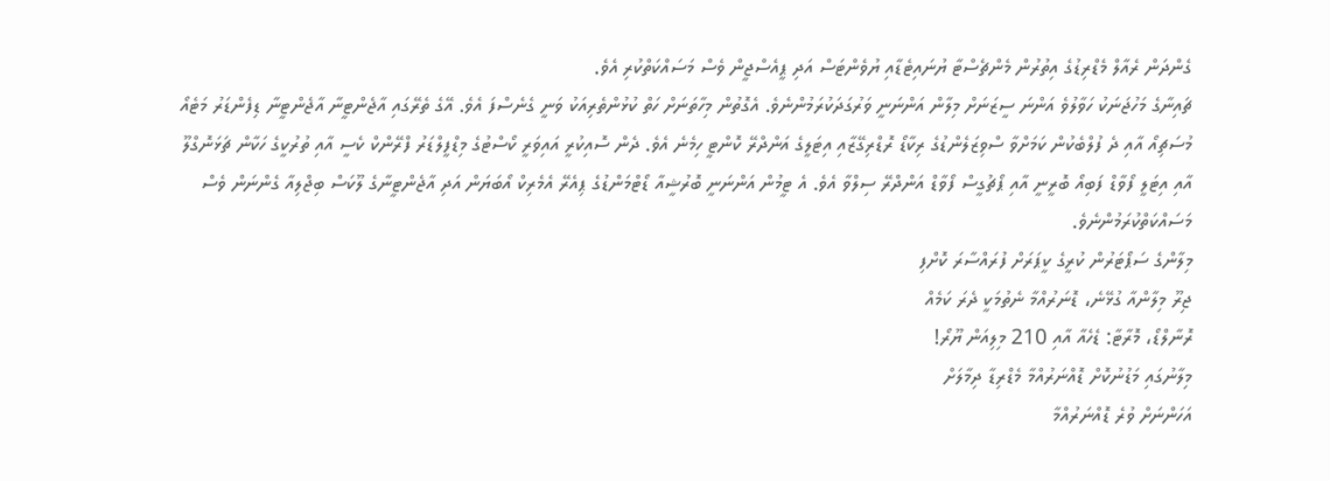ގެންދަން ރެއާލް މެޑްރިޑުގެ އިތުރުން މެންޗެސްޓާ ޔުނައިޓެޑާއި ޔުވެންޓަސް އަދި ޕީއެސްޖީން ވެސް މަސައްކަތްކުރި އެވެ.
ޗައިނާގެ މަހުޖަނަކު ހަވާލުވެ އަންނަ ސީޒަނަށް މިލާން އަންނަނީ ވަރުގަދަކުރަމުންނެވެ. އެގޮތުން މިހާތަނަށް ހަތް ކުޅުންތެރިއަކު ވަނީ ގެނެސްފަ އެވެ. އޭގެ ތެރޭގައި އާޖެންޓީނާ އާޖެންޓީނާ ޑިފެންޑަރު މަޓެއޯ މުސަޗިއޯ އާއި ދެ ފުލްބެކުން ކަމަށްވާ ސްވިޒަލެންޑުގެ ރިކާޑޯ ރޮޑްރިގޭޒާއި އިޓަލީގެ އަންދްރޭ ކޮންޓީ ހިމެނެ އެވެ. ދެން ސޮއިކުރީ އައިވަރީ ކޯސްޓުގެ މިޑްފީލްޑަރު ފްރޭންކް ކެސީ އާއި ތުރުކީގެ ހަކާން ޗަޅަނޮގްލޫ އާއި އިޓަލީ ފޯވާޑް ފަބިއޯ ބޮރީނީ އާއި ޕޯޗުގީސް ފޯވާޑް އަންދްރޭ ސިލްވާ އެވެ. އެ ޓީމުން އަންނަނީ ބޮރުޝީއާ ޑޯޓްމަންޑުގެ ޕިއެރޭ އެމެރިކް އޯބަޔަން އަދި އާޖެންޓީނާގެ ލޫކަސް ބިޖްލިއާ ގެންނަން ވެސް މަސައްކަތްކުރަމުންނެވެ.
މިލާންގެ ސަޕޯޓަރުން ކުރީގެ ކީޕަރަށް ފުރައްސާރަ ކޮށްފި
ޖިރޫ މިލާންއާ ގުޅޭނެ، ޑޮނަރުއްމާ ނެތުމަކީ ދެރަ ކަމެއް
ރޮނާލްޑޯ، މޮރާޓާ: ޑެހެއާ އާއި 210 މިލިއަން ޔޫރޯ!
މިލާނުގައި މަޑުނުކޮށް ޑޮއްނަރުއްމާ މެޑްރިޑާ ދިމާލަށް
އަހަންނަށް ވުރެ ޑޮއްނަރުއްމާ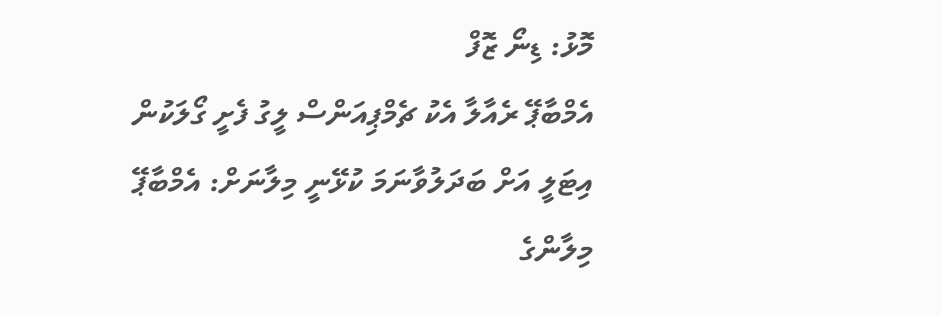މޮޅު: ޑިނޯ ޒޮފް
އެމްބާޕޭ ރެއާލާ އެކު ޗެމްޕިއަންސް ލީގު ފެށީ ގޯލަކުން
އިޓަލީ އަށް ބަދަލުވާނަމަ ކުޅޭނީ މިލާނަށް: އެމްބާޕޭ
މިލާންގެ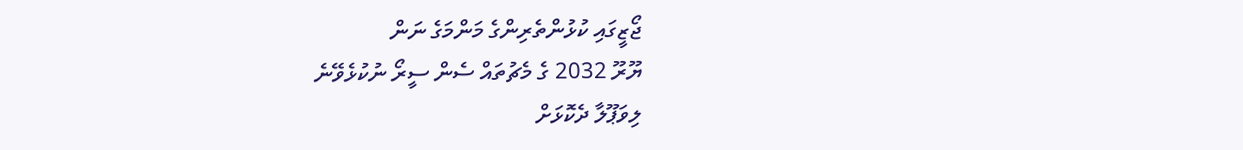ޖޯޒީގައި ކުޅުންތެރިންގެ މަންމަގެ ނަން
ޔޫރޫ 2032 ގެ މެޗުތައް ސެން ސީރޯ ނުކުޅެވޭނެ
ލިވަޕޫލާ ދެކޮޅަށް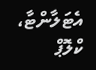އެޓަލާންޓާ، ކްލޮޕް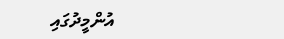އުންމީދުގައި